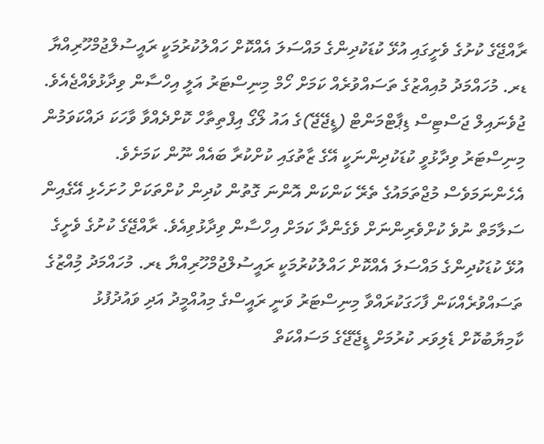ރާއްޖޭގެ ކުށުގެ ވެށީގައި އުޅޭ ކުޑަކުދިންގެ މައްސަލަ އެއްކޮށް ހައްލުކުރުމަކީ ރައީސުލްޖުމްހޫރިއްޔާ ޑރ. މުހައްމަދު މުއިއްޒުގެ ތަސައްވުރެއް ކަމަށް ހޯމް މިނިސްޓަރު އަލީ އިހްސާން ވިދާޅުވެއްޖެއެވެ.
ޖުވެނައިލް ޖަސްޓިސް ޑިޕާޓްމަންޓް (ޑީޖޭޖޭ)ގެ އައު ލޯގޯ އިފްތިތާހް ކޮށްދެއްވާ ވާހަކަ ދައްކަވަމުން މިނިސްޓަރު ވިދާޅުވީ ކުޑަކުދިންނަކީ އޭގެ ޒާތުގައި ކުށްކުރާ ބައެއް ނޫން ކަމަށެވެ. އެހެންނަމަވެސް މުޖްތަމައުގެ ތެރޭ ކަންކަން އޮންނަ ގޮތުން ކުދިން ކުށްތަކަށް ހުށަހެޅި އޭގެއިން ސަލާމަތް ނުވެ ކުށްވެރިންނަށް ވެގެންދާ ކަމަށް އިހްސާން ވިދާޅުވިއެވެ. ރާއްޖޭގެ ކުށުގެ ވެށީގެ އުޅޭ ކުޑަކުދިންގެ މައްސަލަ އެއްކޮށް ހައްލުކުރުމަކީ ރައީސުލްޖުމްހޫރިއްޔާ ޑރ. މުހައްމަދު މުިއްޒުގެ ތަސައްވުރެއްކަން ފާހަގަކުރައްވާ މިނިސްޓަރު ވަނީ ރައީސްގެ މިއުއްމީދު އަދި ވައުދުފުޅު ކާމިޔާބުކޮށް ޑެލިވަރ ކުރުމަށް ޑީޖޭޖޭގެ މަސައްކަތް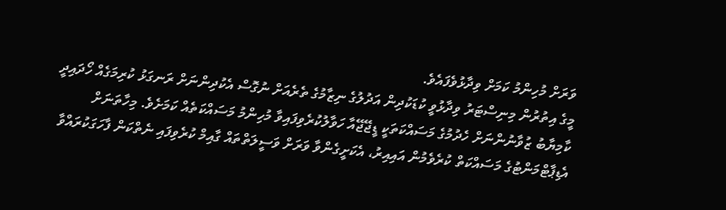ވަރަށް މުހިންމު ކަމަށް ވިދާޅުވެފައެވެ.
މީގެ އިތުރުން މިނިސްޓަރު ވިދާޅުވީ ކުޑަކުދިން އަދުލުގެ ނިޒާމުގެ ތެރެއަށް ނުގޮސް އެކުދިންނަށް ރަނގަޅު ކުރިމަގެއް ހޯދައިދީ ކާމިޔާބު ޒުވާނުންނަށް ހެދުމުގެ މަސައްކަތަކީ ޑީޖޭޖޭއާ ހަވާލުކުރެވިފައިވާ މުހިންމު މަސައްކަތެއް ކަމަށެވެ. މިހާތަނަށް އެޑިޕާޓްމަންޓުގެ މަސައްކަތް ކުރެވެމުން އައިއިރު، އެކަށީގެންވާ ވަރަށް ވަސީލަތްތައް ގާއިމް ކުރެވިފައި ނެތްކަން ފާހަގަކުރައްވާ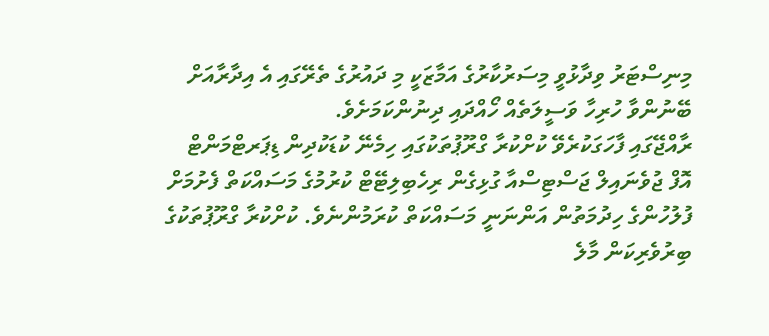މިނިސްޓަރު ވިދާޅުވީ މިސަރުކާރުގެ އަމާޒަކީ މި ދައުރުގެ ތެރޭގައި އެ އިދާރާއަށް ބޭނުންވާ ހުރިހާ ވަސީލަތެއް ހޯއްދައި ދިނުންކަމަށެވެ.
ރާއްޖޭގައި ފާހަގަކުރެވޭ ކުށްކުރާ ގްރޫޕުތަކުގައި ހިމެނޭ ކުޑަކުދިން ޑިޕަރޓްމަންޓް އޮފް ޖުވެނައިލް ޖަސްޓިސްއާ ގުޅިގެން ރިހެބިލިޓޭޓް ކުރުމުގެ މަސައްކަތް ފެށުމަށް ފުލުހުންގެ ހިދުމަތުން އަންނަނީ މަސައްކަތް ކުރަމުންނެވެ. ކުށްކުރާ ގްރޫޕުތަކުގެ ބިރުވެރިކަން މާލެ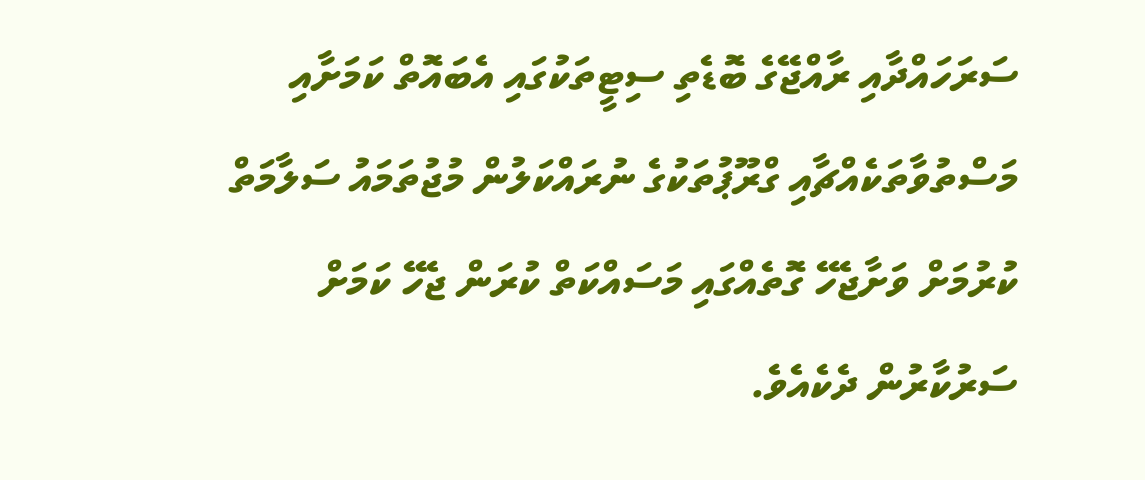ސަރަހައްދާއި ރާއްޖޭގެ ބޮޑެތި ސިޓީތަކުގައި އެބައޮތް ކަމަށާއި މަސްތުވާތަކެއްޗާއި ގްރޫޕުތަކުގެ ނުރައްކަލުން މުޖުތަމައު ސަލާމަތް ކުރުމަށް ވަށާޖެހޭ ގޮތެއްގައި މަސައްކަތް ކުރަން ޖެހޭ ކަމަށް ސަރުކާރުން ދެކެއެވެ.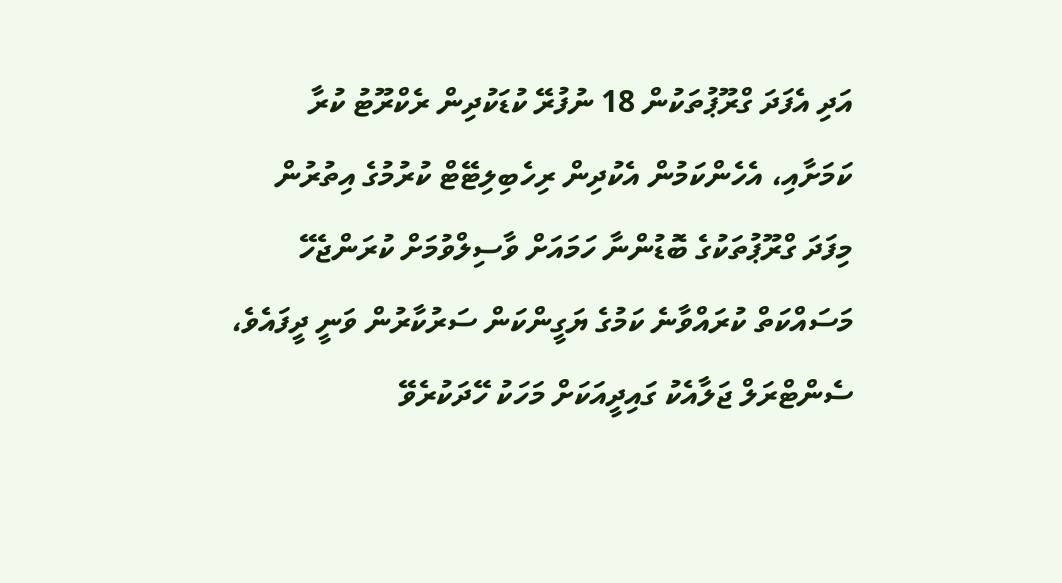އަދި އެފަދަ ގްރޫޕުތަކުން 18 ނުފުރޭ ކުޑަކުދިން ރެކްރޫޓު ކުރާ ކަމަށާއި، އެހެންކަމުން އެކުދިން ރިހެބިލިޓޭޓް ކުރުމުގެ އިތުރުން މިފަދަ ގްރޫޕުތަކުގެ ބޮޑުންނާ ހަމައަށް ވާސިލްވުމަށް ކުރަންޖެހޭ މަސައްކަތް ކުރައްވާނެ ކަމުގެ ޔަގީންކަން ސަރުކާރުން ވަނީ ދީފައެވެ،
ސެންޓްރަލް ޖަލާއެކު ގައިދީއަކަށް މަހަކު ހޭދަކުރެވޭ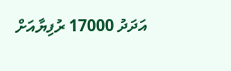އަދަދު 17000 ރުފިޔާއަށް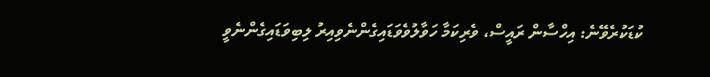ކުޑަކުރެވޭނެ: އިހްސާން ރައީސް، ވެރިކަމާ ހަވާލުވެވަޑައިގެންނެވިއިރު ލިބިވަޑައިގެންނެވީ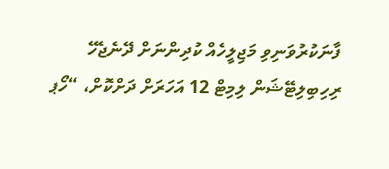ފާނަކުރުވަނިވި މަޖިލީހެއް ކުދިންނަށް ދޭނެޖެހޭ ރިހިބިލިޓޭޝަން ލިމިޓް 12 އަހަރަށް ދަށްކޮށް، “ހޯޕ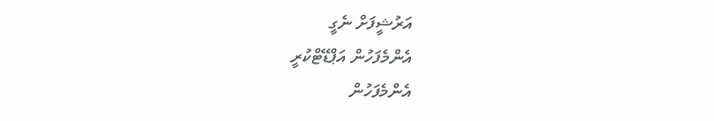އަރުޝީފަށް ނެގީ
އެންމެފަހުން އަޕްޑޭޓްކުރީ
އެންމެފަހުން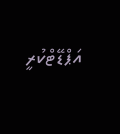އަޕްޑޭޓްކުރީ